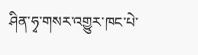ཤིན་ཧྭ་གསར་འགྱུར་ཁང་པེ་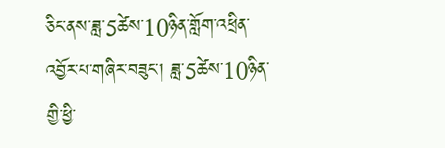ཅིང་ནས་ཟླ་5ཚེས་10ཉིན་གློག་འཕྲིན་འབྱོར་པ་གཞིར་བཟུང་། ཟླ་5ཚེས་10ཉིན་གྱི་ཕྱི་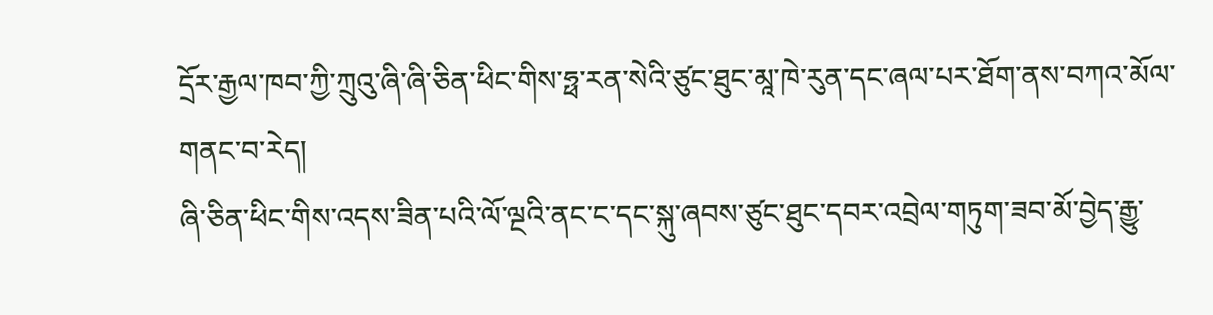དྲོར་རྒྱལ་ཁབ་ཀྱི་ཀྲུའུ་ཞི་ཞི་ཅིན་ཕིང་གིས་ཧྥ་རན་སེའི་ཙུང་ཐུང་མཱ་ཁེ་རུན་དང་ཞལ་པར་ཐོག་ནས་བཀའ་མོལ་གནང་བ་རེད།
ཞི་ཅིན་ཕིང་གིས་འདས་ཟིན་པའི་ལོ་ལྔའི་ནང་ང་དང་སྐུ་ཞབས་ཙུང་ཐུང་དབར་འབྲེལ་གཏུག་ཟབ་མོ་བྱེད་རྒྱུ་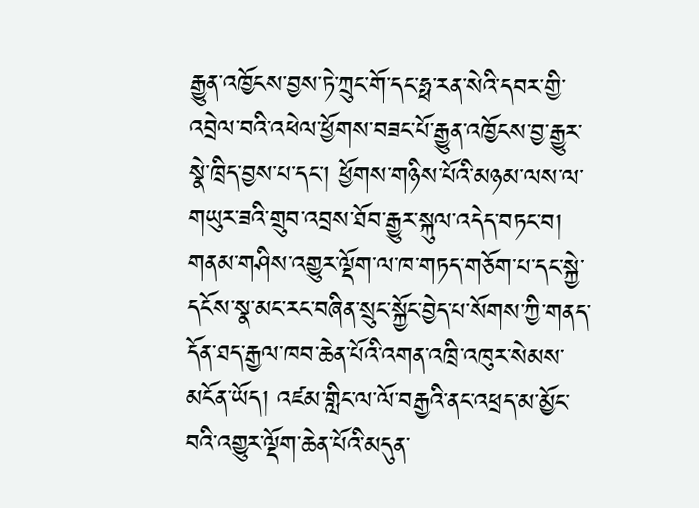རྒྱུན་འཁྱོངས་བྱས་ཏེ་ཀྲུང་གོ་དང་ཧྥ་རན་སེའི་དབར་གྱི་འབྲེལ་བའི་འཕེལ་ཕྱོགས་བཟང་པོ་རྒྱུན་འཁྱོངས་བྱ་རྒྱུར་སྣེ་ཁྲིད་བྱས་པ་དང་། ཕྱོགས་གཉིས་པོའི་མཉམ་ལས་ལ་གཡུར་ཟའི་གྲུབ་འབྲས་ཐོབ་རྒྱུར་སྐུལ་འདེད་བཏང་བ། གནམ་གཤིས་འགྱུར་ལྡོག་ལ་ཁ་གཏད་གཅོག་པ་དང་སྐྱེ་དངོས་སྣ་མང་རང་བཞིན་སྲུང་སྐྱོང་བྱེད་པ་སོགས་ཀྱི་གནད་དོན་ཐད་རྒྱལ་ཁབ་ཆེན་པོའི་འགན་འཁྲི་འཁུར་སེམས་མངོན་ཡོད། འཛམ་གླིང་ལ་ལོ་བརྒྱའི་ནང་འཕྲད་མ་མྱོང་བའི་འགྱུར་ལྡོག་ཆེན་པོའི་མདུན་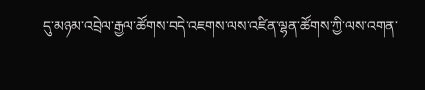དུ་མཉམ་འབྲེལ་རྒྱལ་ཚོགས་བདེ་འཇགས་ལས་འཛིན་ལྷན་ཚོགས་ཀྱི་ལས་འགན་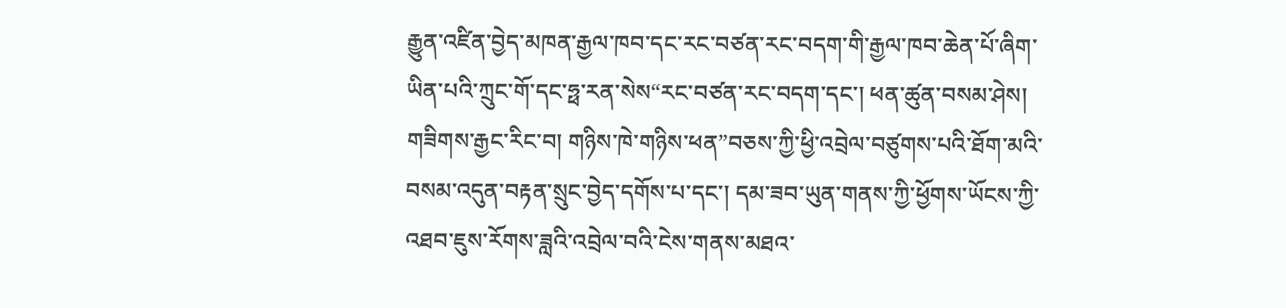རྒྱུན་འཛིན་བྱེད་མཁན་རྒྱལ་ཁབ་དང་རང་བཙན་རང་བདག་གི་རྒྱལ་ཁབ་ཆེན་པོ་ཞིག་ཡིན་པའི་ཀྲུང་གོ་དང་ཧྥ་རན་སེས“རང་བཙན་རང་བདག་དང་། ཕན་ཚུན་བསམ་ཤེས། གཟིགས་རྒྱང་རིང་བ། གཉིས་ཁེ་གཉིས་ཕན”བཅས་ཀྱི་ཕྱི་འབྲེལ་བཙུགས་པའི་ཐོག་མའི་བསམ་འདུན་བརྟན་སྲུང་བྱེད་དགོས་པ་དང་། དམ་ཟབ་ཡུན་གནས་ཀྱི་ཕྱོགས་ཡོངས་ཀྱི་འཐབ་ཇུས་རོགས་ཟླའི་འབྲེལ་བའི་ངེས་གནས་མཐའ་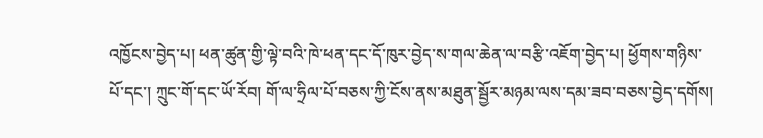འཁྱོངས་བྱེད་པ། ཕན་ཚུན་གྱི་ལྟེ་བའི་ཁེ་ཕན་དང་དོ་ཁུར་བྱེད་ས་གལ་ཆེན་ལ་བརྩི་འཇོག་བྱེད་པ། ཕྱོགས་གཉིས་པོ་དང་། ཀྲུང་གོ་དང་ཡོ་རོབ། གོ་ལ་ཧྲིལ་པོ་བཅས་ཀྱི་ངོས་ནས་མཐུན་སྦྱོར་མཉམ་ལས་དམ་ཟབ་བཅས་བྱེད་དགོས།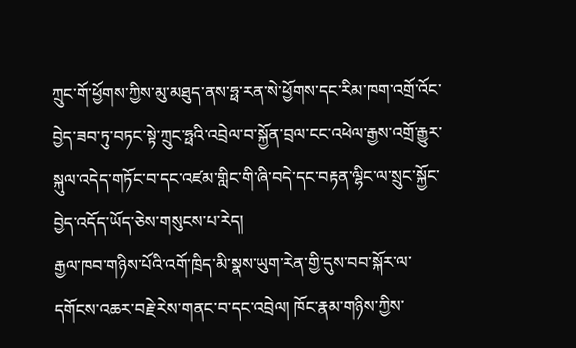ཀྲུང་གོ་ཕྱོགས་ཀྱིས་མུ་མཐུད་ནས་ཧྥ་རན་སེ་ཕྱོགས་དང་རིམ་ཁག་འགྲོ་འོང་བྱེད་ཟབ་ཏུ་བཏང་སྟེ་ཀྲུང་ཧྥའི་འབྲེལ་བ་སྐྱོན་བྲལ་ངང་འཕེལ་རྒྱས་འགྲོ་རྒྱུར་སྐུལ་འདེད་གཏོང་བ་དང་འཛམ་གླིང་གི་ཞི་བདེ་དང་བརྟན་ལྷིང་ལ་སྲུང་སྐྱོང་བྱེད་འདོད་ཡོད་ཅེས་གསུངས་པ་རེད།
རྒྱལ་ཁབ་གཉིས་པོའི་འགོ་ཁྲིད་མི་སྣས་ཡུག་རེན་གྱི་དུས་བབ་སྐོར་ལ་དགོངས་འཆར་བརྗེ་རེས་གནང་བ་དང་འབྲེལ། ཁོང་རྣམ་གཉིས་ཀྱིས་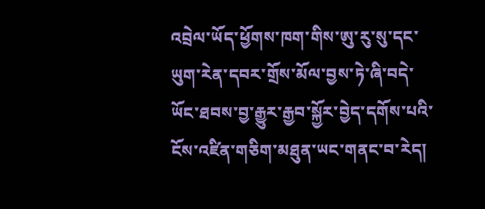འབྲེལ་ཡོད་ཕྱོགས་ཁག་གིས་ཨུ་རུ་སུ་དང་ཡུག་རེན་དབར་གྲོས་མོལ་བྱས་ཏེ་ཞི་བདེ་ཡོང་ཐབས་བྱ་རྒྱུར་རྒྱབ་སྐྱོར་བྱེད་དགོས་པའི་ངོས་འཛིན་གཅིག་མཐུན་ཡང་གནང་བ་རེད།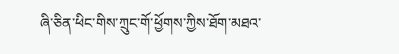ཞི་ཅིན་ཕིང་གིས་ཀྲུང་གོ་ཕྱོགས་ཀྱིས་ཐོག་མཐའ་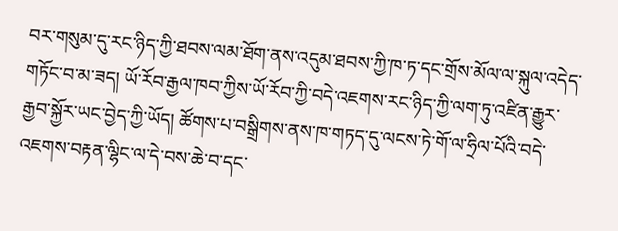བར་གསུམ་དུ་རང་ཉིད་ཀྱི་ཐབས་ལམ་ཐོག་ནས་འདུམ་ཐབས་ཀྱི་ཁ་ཏ་དང་གྲོས་མོལ་ལ་སྐུལ་འདེད་གཏོང་བ་མ་ཟད། ཡོ་རོབ་རྒྱལ་ཁབ་ཀྱིས་ཡོ་རོབ་ཀྱི་བདེ་འཇགས་རང་ཉིད་ཀྱི་ལག་ཏུ་འཛིན་རྒྱུར་རྒྱབ་སྐྱོར་ཡང་བྱེད་ཀྱི་ཡོད། ཚོགས་པ་བསྒྲིགས་ནས་ཁ་གཏད་དུ་ལངས་ཏེ་གོ་ལ་ཧྲིལ་པོའི་བདེ་འཇགས་བརྟན་ལྷིང་ལ་དེ་བས་ཆེ་བ་དང་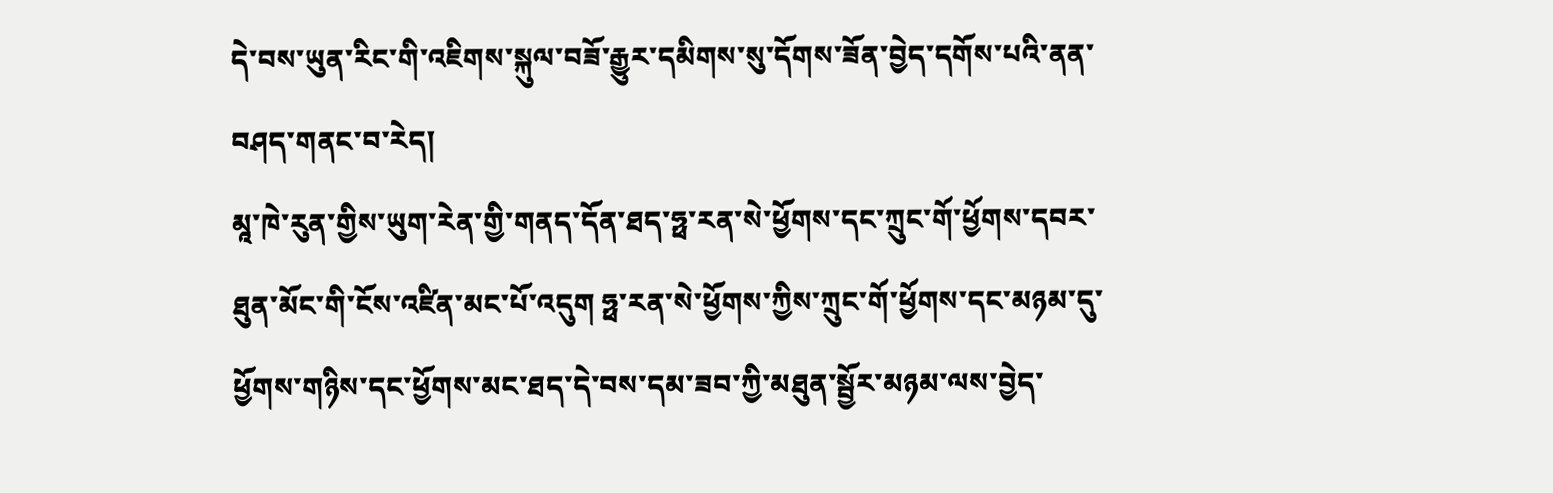དེ་བས་ཡུན་རིང་གི་འཇིགས་སྐུལ་བཟོ་རྒྱུར་དམིགས་སུ་དོགས་ཟོན་བྱེད་དགོས་པའི་ནན་བཤད་གནང་བ་རེད།
མཱ་ཁེ་རུན་གྱིས་ཡུག་རེན་གྱི་གནད་དོན་ཐད་ཧྥ་རན་སེ་ཕྱོགས་དང་ཀྲུང་གོ་ཕྱོགས་དབར་ཐུན་མོང་གི་ངོས་འཛིན་མང་པོ་འདུག ཧྥ་རན་སེ་ཕྱོགས་ཀྱིས་ཀྲུང་གོ་ཕྱོགས་དང་མཉམ་དུ་ཕྱོགས་གཉིས་དང་ཕྱོགས་མང་ཐད་དེ་བས་དམ་ཟབ་ཀྱི་མཐུན་སྦྱོར་མཉམ་ལས་བྱེད་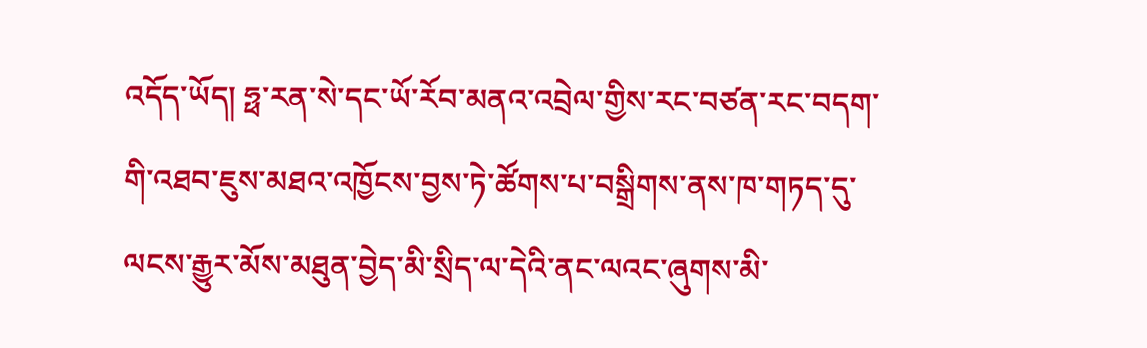འདོད་ཡོད། ཧྥ་རན་སེ་དང་ཡོ་རོབ་མནའ་འབྲེལ་གྱིས་རང་བཙན་རང་བདག་གི་འཐབ་ཇུས་མཐའ་འཁྱོངས་བྱས་ཏེ་ཚོགས་པ་བསྒྲིགས་ནས་ཁ་གཏད་དུ་ལངས་རྒྱུར་མོས་མཐུན་བྱེད་མི་སྲིད་ལ་དེའི་ནང་ལའང་ཞུགས་མི་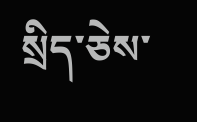སྲིད་ཅེས་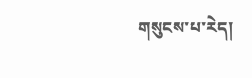གསུངས་པ་རེད།